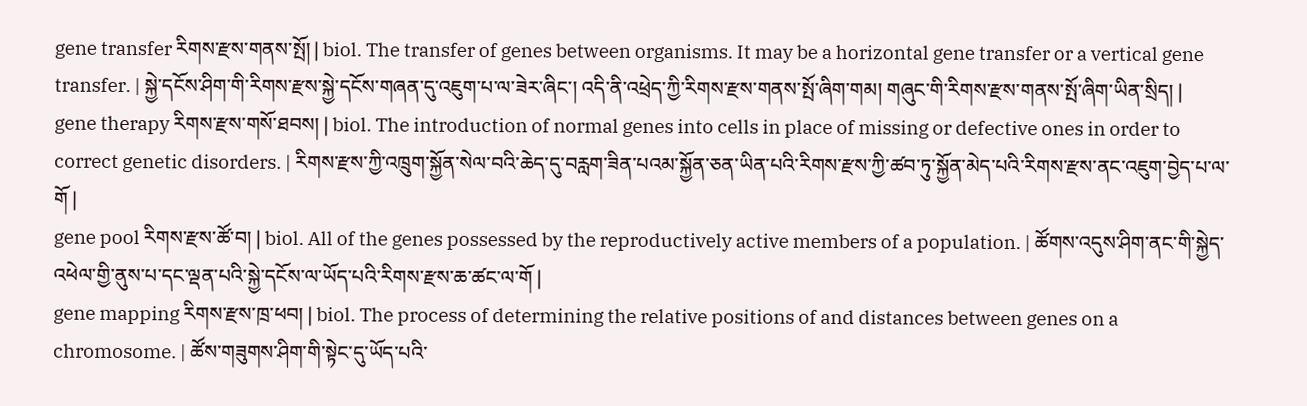gene transfer རིགས་རྫས་གནས་སྤོ། | biol. The transfer of genes between organisms. It may be a horizontal gene transfer or a vertical gene transfer. | སྐྱེ་དངོས་ཤིག་གི་རིགས་རྫས་སྐྱེ་དངོས་གཞན་དུ་འཇུག་པ་ལ་ཟེར་ཞིང་། འདི་ནི་འཕྲེད་ཀྱི་རིགས་རྫས་གནས་སྤོ་ཞིག་གམ། གཞུང་གི་རིགས་རྫས་གནས་སྤོ་ཞིག་ཡིན་སྲིད། |
gene therapy རིགས་རྫས་གསོ་ཐབས། | biol. The introduction of normal genes into cells in place of missing or defective ones in order to correct genetic disorders. | རིགས་རྫས་ཀྱི་འཁྲུག་སྐྱོན་སེལ་བའི་ཆེད་དུ་བརླག་ཟིན་པའམ་སྐྱོན་ཅན་ཡིན་པའི་རིགས་རྫས་ཀྱི་ཚབ་ཏུ་སྐྱོན་མེད་པའི་རིགས་རྫས་ནང་འཇུག་བྱེད་པ་ལ་གོ |
gene pool རིགས་རྫས་ཚོ་བ། | biol. All of the genes possessed by the reproductively active members of a population. | ཚོགས་འདུས་ཤིག་ནང་གི་སྐྱེད་འཕེལ་གྱི་ནུས་པ་དང་ལྡན་པའི་སྐྱེ་དངོས་ལ་ཡོད་པའི་རིགས་རྫས་ཆ་ཚང་ལ་གོ |
gene mapping རིགས་རྫས་ཁྲ་ཕབ། | biol. The process of determining the relative positions of and distances between genes on a chromosome. | ཚོས་གཟུགས་ཤིག་གི་སྟེང་དུ་ཡོད་པའི་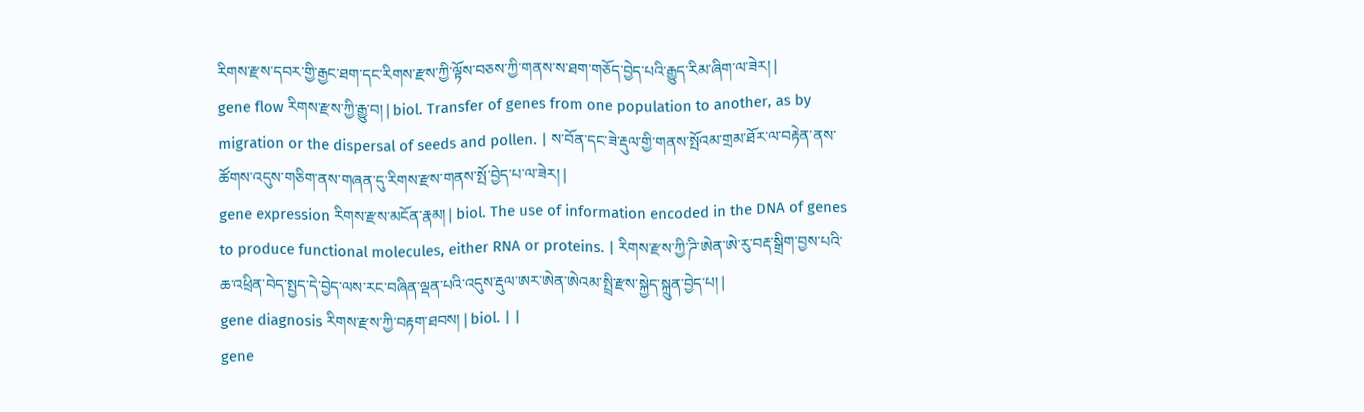རིགས་རྫས་དབར་གྱི་རྒྱང་ཐག་དང་རིགས་རྫས་ཀྱི་ལྟོས་བཅས་ཀྱི་གནས་ས་ཐག་གཅོད་བྱེད་པའི་རྒྱུད་རིམ་ཞིག་ལ་ཟེར། |
gene flow རིགས་རྫས་ཀྱི་རྒྱུ་བ། | biol. Transfer of genes from one population to another, as by migration or the dispersal of seeds and pollen. | ས་བོན་དང་ཟེ་རྡུལ་གྱི་གནས་སྤོའམ་གྲམ་ཐོར་ལ་བརྟེན་ནས་ཚོགས་འདུས་གཅིག་ནས་གཞན་དུ་རིགས་རྫས་གནས་སྤོ་བྱེད་པ་ལ་ཟེར། |
gene expression རིགས་རྫས་མངོན་རྣམ། | biol. The use of information encoded in the DNA of genes to produce functional molecules, either RNA or proteins. | རིགས་རྫས་ཀྱི་ཌི་ཨེན་ཨེ་རུ་བརྡ་སྒྲིག་བྱས་པའི་ཆ་འཕྲིན་བེད་སྤྱད་དེ་བྱེད་ལས་རང་བཞིན་ལྡན་པའི་འདུས་རྡུལ་ཨར་ཨེན་ཨེའམ་སྤྲི་རྫས་སྐྱེད་སྐྲུན་བྱེད་པ། |
gene diagnosis རིགས་རྫས་ཀྱི་བརྟག་ཐབས། | biol. | |
gene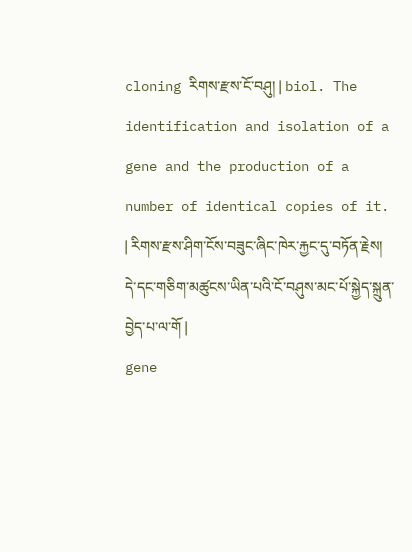cloning རིགས་རྫས་ངོ་བཤུ། | biol. The identification and isolation of a gene and the production of a number of identical copies of it. | རིགས་རྫས་ཤིག་ངོས་བཟུང་ཞིང་ཁེར་རྐྱང་དུ་བཏོན་རྗེས། དེ་དང་གཅིག་མཚུངས་ཡིན་པའི་ངོ་བཤུས་མང་པོ་སྐྱེད་སྐྲུན་བྱེད་པ་ལ་གོ |
gene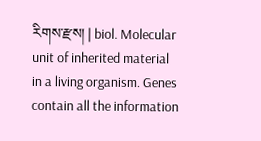རིགས་རྫས། | biol. Molecular unit of inherited material in a living organism. Genes contain all the information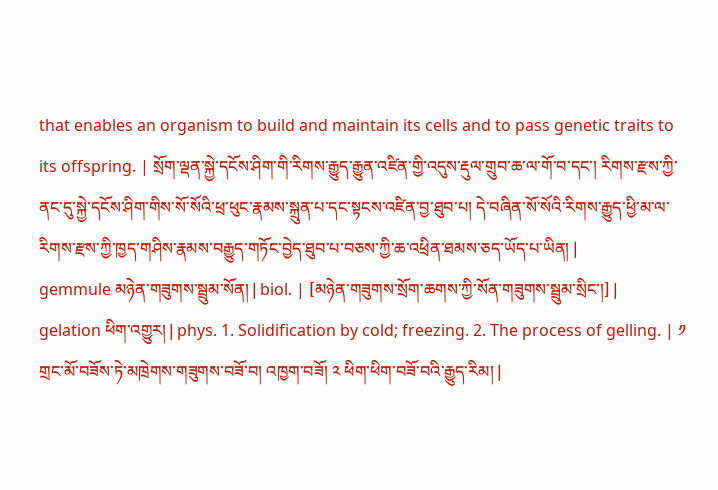that enables an organism to build and maintain its cells and to pass genetic traits to its offspring. | སྲོག་ལྡན་སྐྱེ་དངོས་ཤིག་གི་རིགས་རྒྱུད་རྒྱུན་འཛིན་གྱི་འདུས་རྡུལ་གྲུབ་ཆ་ལ་གོ་བ་དང་། རིགས་རྫས་ཀྱི་ནང་དུ་སྐྱེ་དངོས་ཤིག་གིས་སོ་སོའི་ཕྲ་ཕུང་རྣམས་སྐྲུན་པ་དང་སྟངས་འཛིན་བྱ་ཐུབ་པ། དེ་བཞིན་སོ་སོའི་རིགས་རྒྱུད་ཕྱི་མ་ལ་རིགས་རྫས་ཀྱི་ཁྱད་གཤིས་རྣམས་བརྒྱུད་གཏོང་བྱེད་ཐུབ་པ་བཅས་ཀྱི་ཆ་འཕྲིན་ཐམས་ཅད་ཡོད་པ་ཡིན། |
gemmule མཉེན་གཟུགས་སྦྲུམ་སོན། | biol. | [མཉེན་གཟུགས་སྲོག་ཆགས་ཀྱི་སོན་གཟུགས་སྦྲུམ་སྲིང་།] |
gelation ཕིག་འགྱུར། | phys. 1. Solidification by cold; freezing. 2. The process of gelling. | ༡ གྲང་མོ་བཟོས་ཏེ་མཁྲེགས་གཟུགས་བཟོ་བ། འཁྱག་བཟོ། ༢ ཕིག་ཕིག་བཟོ་བའི་རྒྱུད་རིམ། |